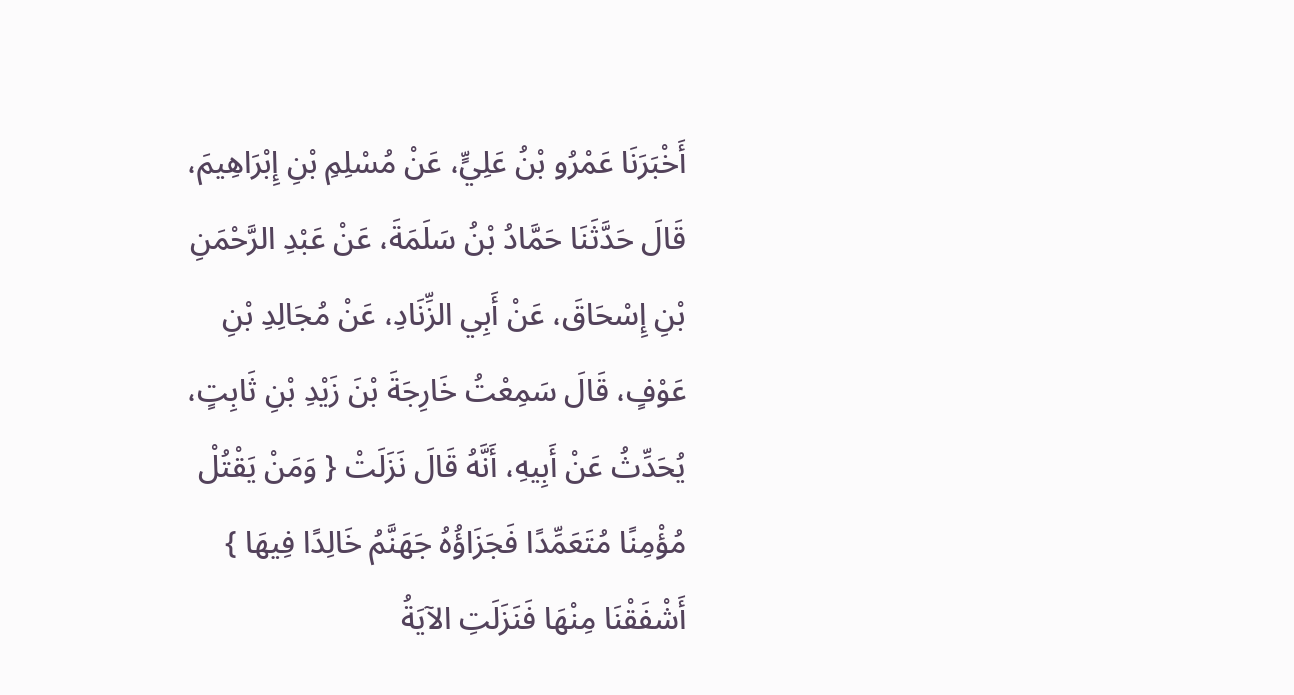أَخْبَرَنَا عَمْرُو بْنُ عَلِيٍّ، عَنْ مُسْلِمِ بْنِ إِبْرَاهِيمَ، قَالَ حَدَّثَنَا حَمَّادُ بْنُ سَلَمَةَ، عَنْ عَبْدِ الرَّحْمَنِ بْنِ إِسْحَاقَ، عَنْ أَبِي الزِّنَادِ، عَنْ مُجَالِدِ بْنِ عَوْفٍ، قَالَ سَمِعْتُ خَارِجَةَ بْنَ زَيْدِ بْنِ ثَابِتٍ، يُحَدِّثُ عَنْ أَبِيهِ، أَنَّهُ قَالَ نَزَلَتْ { وَمَنْ يَقْتُلْ مُؤْمِنًا مُتَعَمِّدًا فَجَزَاؤُهُ جَهَنَّمُ خَالِدًا فِيهَا } أَشْفَقْنَا مِنْهَا فَنَزَلَتِ الآيَةُ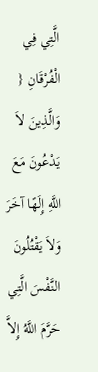الَّتِي فِي الْفُرْقَانِ { وَالَّذِينَ لاَ يَدْعُونَ مَعَ اللَّهِ إِلَهًا آخَرَ وَلاَ يَقْتُلُونَ النَّفْسَ الَّتِي حَرَّمَ اللَّهُ إِلاَّ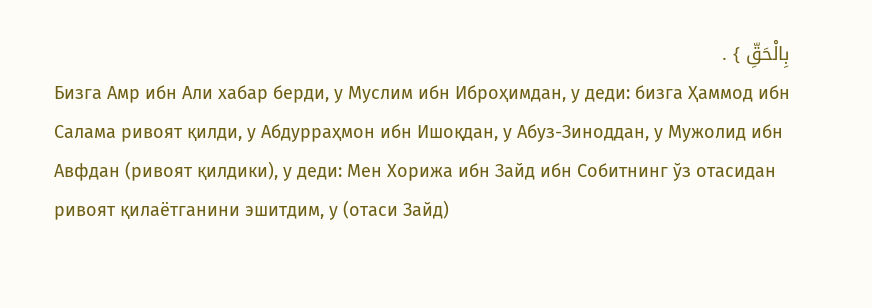بِالْحَقِّ } .
Бизга Амр ибн Али хабар берди, у Муслим ибн Иброҳимдан, у деди: бизга Ҳаммод ибн Салама ривоят қилди, у Абдурраҳмон ибн Ишоқдан, у Абуз-Зиноддан, у Мужолид ибн Авфдан (ривоят қилдики), у деди: Мен Хорижа ибн Зайд ибн Собитнинг ўз отасидан ривоят қилаётганини эшитдим, у (отаси Зайд)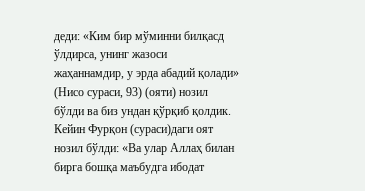деди: «Ким бир мўминни билқасд ўлдирса, унинг жазоси жаҳаннамдир, у эрда абадий қолади» (Нисо сураси, 93) (ояти) нозил бўлди ва биз ундан қўрқиб қолдик. Кейин Фурқон (сураси)даги оят нозил бўлди: «Ва улар Аллаҳ билан бирга бошқа маъбудга ибодат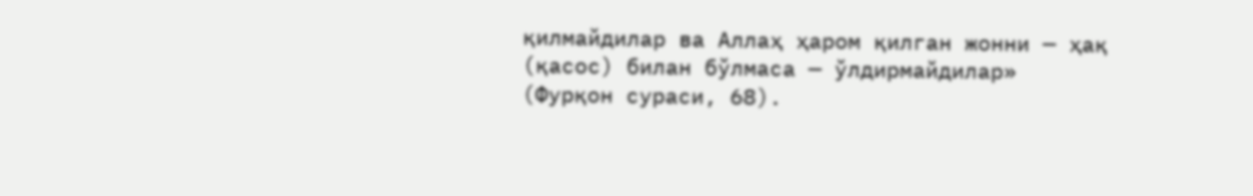қилмайдилар ва Аллаҳ ҳаром қилган жонни — ҳақ (қасос) билан бўлмаса — ўлдирмайдилар» (Фурқон сураси, 68).